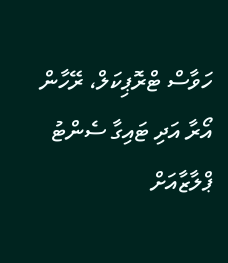ހަވާސް ޓްރޮޕިކަލް، ރޭހާން އޯރާ އަދި ޓައިގާ ސެންޓު ޕްލާޒާއަށް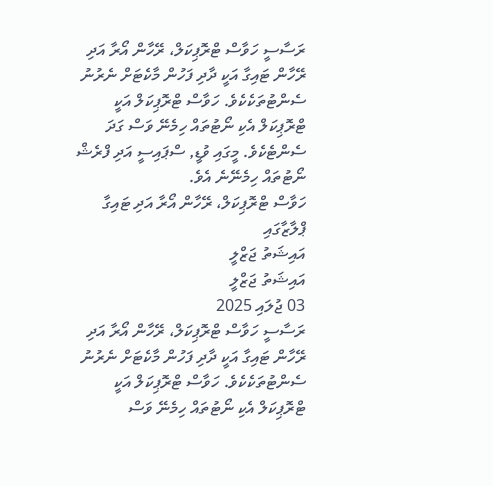ރަސާސީ ހަވާސް ޓްރޮޕިކަލް، ރޭހާން އޯރާ އަދި ރޭހާން ޓައިގާ އަކީ ދާދި ފަހުން މާކެޓަށް ނެރުނު ސެންޓުތަކެކެވެ. ހަވާސް ޓްރޮޕިކަލް އަކީ ޓްރޮޕިކަލް އެކި ނޯޓުތައް ހިމެނޭ ވަސް ގަދަ ސެންޓެކެވެ. މީގައި ވުޑީ, ސްޕައިސީ އަދި ފްރެޝް ނޯޓުތައް ހިމެނޭނެ އެވެ.
ހަވާސް ޓްރޮޕިކަލް، ރޭހާން އޯރާ އަދި ޓައިގާ ޕްލާޒާގައި
އައިޝަތު ޖަޒްލީ
އައިޝަތު ޖަޒްލީ
03 ޖުލައި 2025
ރަސާސީ ހަވާސް ޓްރޮޕިކަލް، ރޭހާން އޯރާ އަދި ރޭހާން ޓައިގާ އަކީ ދާދި ފަހުން މާކެޓަށް ނެރުނު ސެންޓުތަކެކެވެ. ހަވާސް ޓްރޮޕިކަލް އަކީ ޓްރޮޕިކަލް އެކި ނޯޓުތައް ހިމެނޭ ވަސް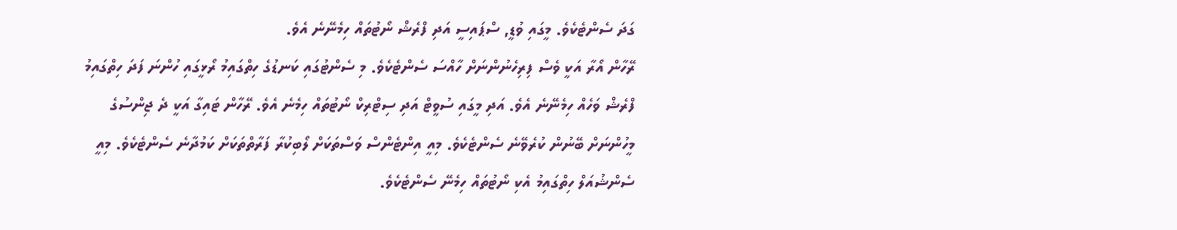ގަދަ ސެންޓެކެވެ. މީގައި ވުޑީ, ސްޕައިސީ އަދި ފްރެޝް ނޯޓުތައް ހިމެނޭނެ އެވެ.
ރޭހާން އޯރާ އަކީ ވެސް ފިރިހެނުންނަށް ހާއްސަ ސެންޓެކެވެ. މި ސެންޓުގައި ކަނޑުގެ ހިތްގައިމު ރޯޅީގައި ހުންނަ ފަދަ ހިތްގައިމު ފްރެޝް ވަހެއް ހިމެނޭނެ އެވެ. އަދި މީގައި ސުވީޓް އަދި ސިޓްރިކް ނޯޓުތައް ހިމެނެ އެވެ. ރޭހާން ޓައިގާ އަކީ ދެ ޖިންސުގެ މީހުންނަށް ބޭނުން ކުރެވޭނެ ސެންޓެކެވެ. މިއީ އިންޓެންސް ވަސްތަކަށް ލޯބިކުރާ ފަރާތްތަކަށް ކަމުދާނެ ސެންޓެކެވެ. މިއީ ސެންޝުއަލް ހިތްގައިމު އެކި ނޯޓުތައް ހިމެނޭ ސެންޓެކެވެ.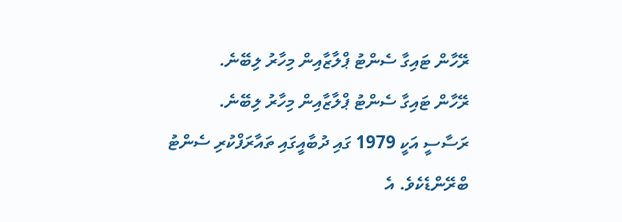ރޭހާން ޓައިގާ ސެންޓު ޕްލާޒާއިން މިހާރު ލިބޭނެ.
ރޭހާން ޓައިގާ ސެންޓު ޕްލާޒާއިން މިހާރު ލިބޭނެ.
ރަސާސީ އަކީ 1979 ގައި ދުބާއީގައި ތައާރަފްކުރި ސެންޓު ބްރޭންޑެކެވެ. އެ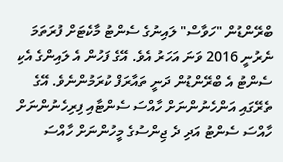ބްރޭންޑުން "ހަވާސް" ލައިނުގެ ސެންޓު މާކެޓަށް ފުރަތަމަ ނެރުނީ 2016 ވަނަ އަހަރު އެވެ. އޭގެ ފަހުން އެ ލައިންގެ އެކި ސެންޓު އެ ބްރޭންޑުން ދަނީ ތައާރަފް ކުރަމުންނެވެ. އޭގެ ތެރޭގައި އަންހެނުންނަށް ހާއްސަ ސެންޓާއި ފިރިހެނުންނަށް ހާއްސަ ސެންޓު އަދި ދެ ޖިންސުގެ މީހުންނަށް ހާއްސަ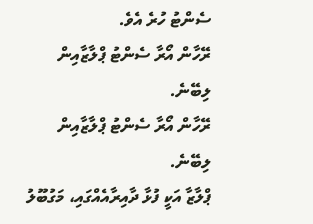ސެންޓު ހުރެ އެވެ.
ރޭހާން އޯރާ ސެންޓު ޕްލާޒާއިން ލިބޭނެ.
ރޭހާން އޯރާ ސެންޓު ޕްލާޒާއިން ލިބޭނެ.
ޕްލާޒާ އަކީ ފުޅާ ދާއިރާއެއްގައި، މަގުބޫލު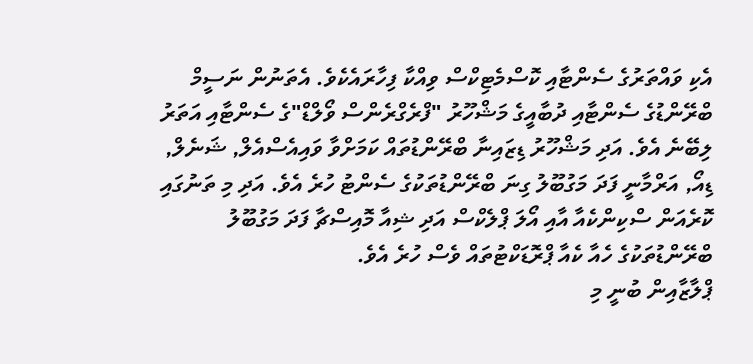އެކި ވައްތަރުގެ ސެންޓާއި ކޮސްމެޓިކްސް ވިއްކާ ފިހާރައެކެވެ. އެތަނުން ނަސީމް ބްރޭންޑުގެ ސެންޓާއި ދުބާއީގެ މަޝްހޫރު "ފްރެގްރެންސް ވޯލްޑް"ގެ ސެންޓާއި އަތަރު ލިބޭނެ އެވެ. އަދި މަޝްހޫރު ޑިޒައިނާ ބްރޭންޑުތައް ކަމަށްވާ ވައިއެސްއެލް, ޝަނެލް, ޑިއޯ, އަރްމާނީ ފަދަ މަގުބޫލު ގިނަ ބްރޭންޑުތަކުގެ ސެންޓު ހުރެ އެވެ. އަދި މި ތަނުގައި ކޮރެއަން ސްކިންކެއާ އާއި އޯލަ ޕްލެކްސް އަދި ޝިއާ މޮއިސްޗާ ފަދަ މަގުބޫލު ބްރޭންޑުތަކުގެ ހެއާ ކެއާ ޕްރޮޑަކްޓުތައް ވެސް ހުރެ އެވެ.
ޕްލާޒާއިން ބުނީ މި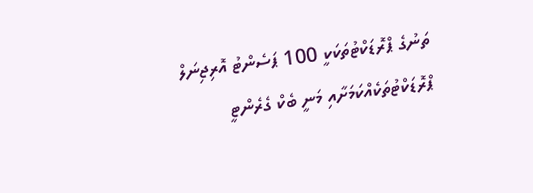ތަނުގެ ޕްރޮޑަކްޓުތަކަކީ 100 ޕަސެންޓު އޮރިޖިނަލް ޕްރޮޑަކްޓުތަކެއްކަމަށާއި މަނީ ބެކް ގެރެންޓީ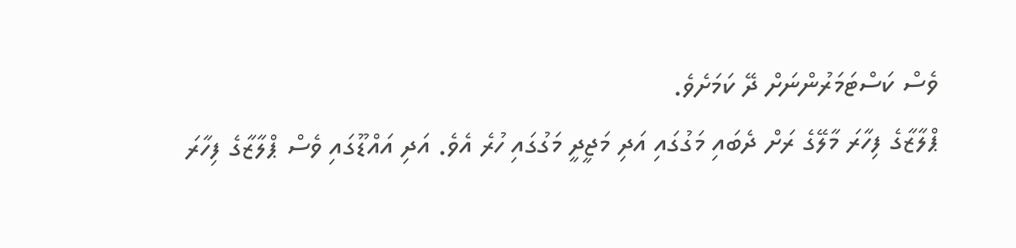ވެސް ކަސްޓަމަރުންނަށް ދޭ ކަމަށެވެ.
ޕްލާޒާގެ ފިހާރަ މާލޭގެ ރަށް ދެބައި މަގުގައި އަދި މަޖީދީ މަގުގައި ހުރެ އެވެ. އަދި އައްޑޫގައި ވެސް ޕްލާޒާގެ ފިހާރަ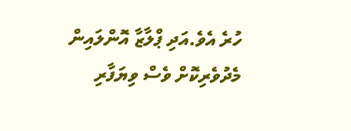ހުރެ އެވެ.އަދި ޕްލާޒާ އޮންލައިން މެދުވެރިކޮށް ވެސް ވިޔަފާރި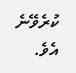ކުރެވޭނެ އެވެ.